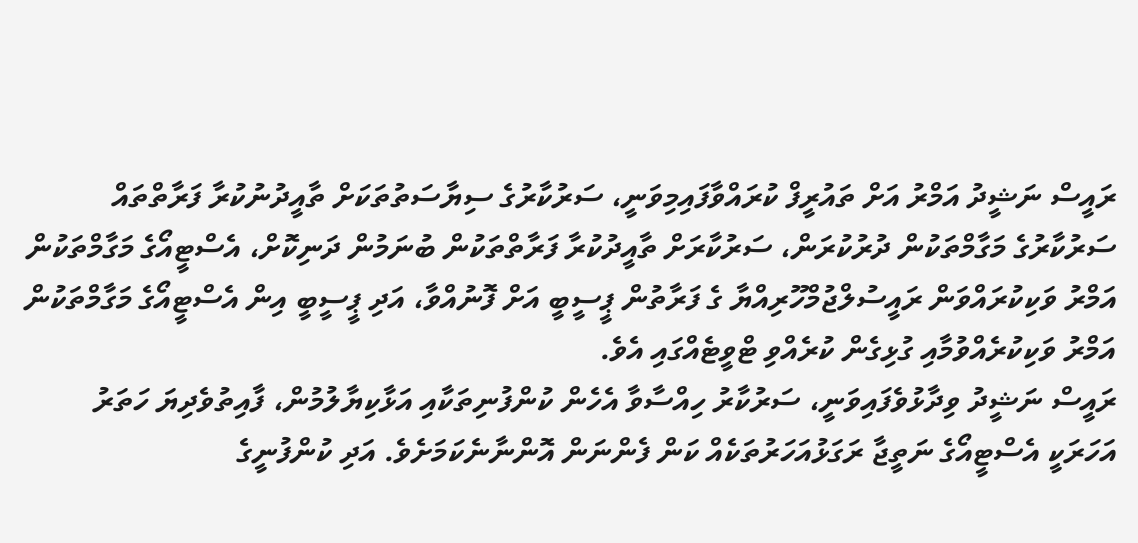ރައީސް ނަޝީދު އަމްރު އަށް ތައުރީފް ކުރައްވާފައިމިވަނީ، ސަރުކާރުގެ ސިޔާސަތުތަކަށް ތާއީދުނުކުރާ ފަރާތްތައް ސަރުކާރުގެ މަގާމްތަކުން ދުރުކުރަން، ސަރުކާރަށް ތާއީދުކުރާ ފަރާތްތަކުން ބުނަމުން ދަނިކޮށް، އެސްޓީއޯގެ މަގާމްތަކުން އަމްރު ވަކިކުރައްވަން ރައީސުލްޖުމްހޫރިއްޔާ ގެ ފަރާތުން ޕީސީބީ އަށް ފޮނުއްވާ، އަދި ޕީސީބީ އިން އެސްޓީއޯގެ މަގާމްތަކުން އަމްރު ވަކިކުރެއްވުމާއި ގުޅިގެން ކުރެއްވި ޓްވީޓެއްގައި އެވެ.
ރައީސް ނަޝީދު ވިދާޅުވެފައިވަނީ، ސަރުކާރު ހިއްސާވާ އެހެން ކުންފުނިތަކާއި އަޅާކިޔާލުމުން، ފާއިތުވެދިޔަ ހަތަރު އަހަރަކީ އެސްޓީއޯގެ ނަތީޖާ ރަގަޅުއަހަރުތަކެއް ކަން ފެންނަން އޮންނާނެކަމަށެވެ. އަދި ކުންފުނީގެ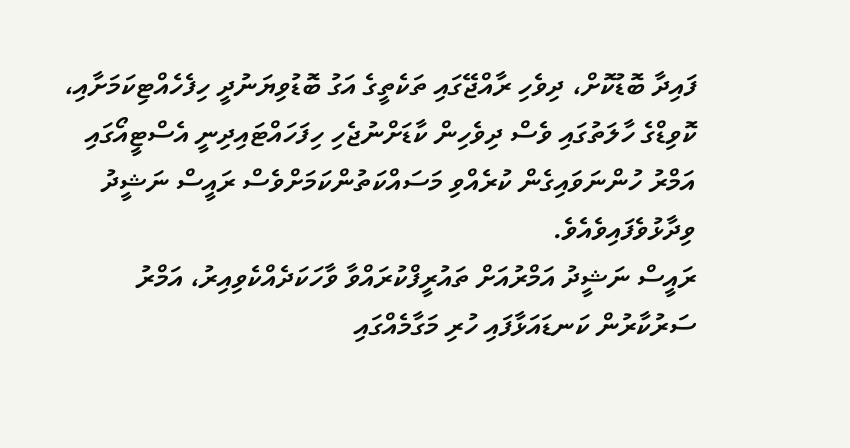ފައިދާ ބޮޑުކޮށް، ދިވެހި ރާއްޖޭގައި ތަކެތީގެ އަގު ބޮޑުވިޔަނުދީ ހިފެހެއްޓިކަމަށާއި، ކޮވިޑްގެ ހާލަތުގައި ވެސް ދިވެހިން ކާޑަށްނުޖެހި ހިފަހައްޓައިދިނީ އެސްޓީއޯގައި އަމްރު ހުންނަވައިގެން ކުރެއްވި މަސައްކަތުންކަމަށްވެސް ރައީސް ނަޝީދު ވިދާޅުވެފައިވެއެވެ.
ރައީސް ނަޝީދު އަމްރުއަށް ތައުރީފްކުރައްވާ ވާހަކަދެއްކެވިއިރު، އަމްރު ސަރުކާރުން ކަނޑައަޅާފައި ހުރި މަގާމެއްގައި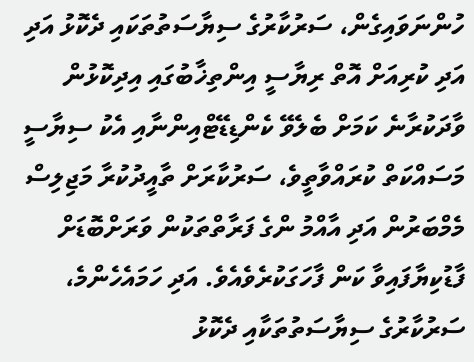ހުންނަވައިގެން، ސަރުކާރުގެ ސިޔާސަތުތަކައި ދެކޮޅު އަދި އަދި ކުރިއަށް އޮތް ރިޔާސީ އިންތިޚާބުގައި އިދިކޮޅުން ވާދަކުރާނެ ކަމަށް ބެލެވޭ ކެންޑިޑޭޓްއިންނާއި އެކު ސިޔާސީ މަސައްކަތް ކުރައްވާތީވެ، ސަރުކާރަށް ތާއީދުކުރާ މަޖިލިސް މެމްބަރުން އަދި އާއްމު ންގެ ފަރާތްތަކުން ވަރަށްބޮޑަށް ފާޑުކިޔާފައިވާ ކަން ފާހަގަކުރެވެއެވެ. އަދި ހަމައެހެންމެ، ސަރުކާރުގެ ސިޔާސަތުތަކާއި ދެކޮޅު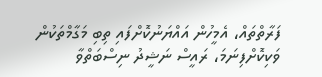ފަރާތްތައް، އެމީހުން އައްޔަނުކޮށްފައި ތިބި މަގާމްތަކުން ވަކިކޮށްފިނަމަ، ރައީސް ނަޝީދު ނިސްބަތްވާ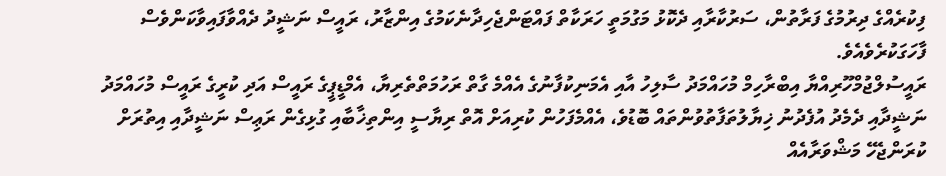ފިކުރެއްގެ ދިރުމުގެ ފަރާތުން، ސަރުކާރާއި ދެކޮޅު މަގުމަތީ ހަރަކާތް ފައްޓަންޖެހިދާނެކަމުގެ އިންޒާރު، ރައީސް ނަޝީދު ދެއްވާފައިވާކަންވެސް ފާހަގަކުރެވެއެވެ.
ރައީސުލްޖުމްހޫރިއްޔާ އިބްރާހިމް މުހައްމަދު ސާލިހު އާއި އެމަނިކުފާނުގެ އެއްމެ ގާތް ރަހުމަތްތެރިޔާ، އެމްޑީޕީގެ ރައީސް އަދި ކުރީގެ ރައީސް މުހައްމަދު ނަޝީދާއި ދެމެދު އުފެދުނު ޚިޔާލުތަފާތުވުންތައް ބޮޑުވެ، އެއްމެފަހުން ކުރިއަށް އޮތް ރިޔާސީ އިންތިޚާބާއި ގުޅިގެން ރަޢިސް ނަޝީދާއި އިތުރަށް ކުރަންޖެހޭ މަޝްވަރާއެއް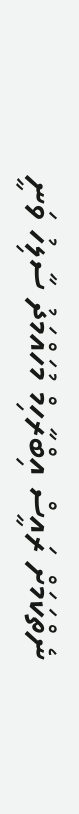ނެތްކަމަށް ރައީސް އިބްރާހިމް މުހައްމަދު ސާލިހު ވަނީ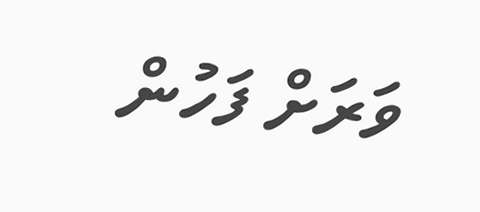ވަރަށް ފަހުން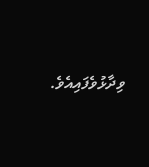ވިދާޅުވެފައިއެވެ.